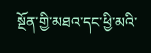སྔོན་གྱི་མཐའ་དང་ཕྱི་མའི་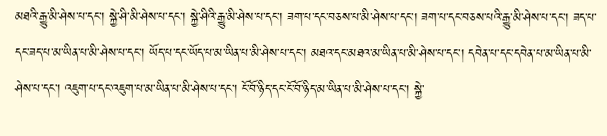མཐའི་རྒྱུ་མི་ཤེས་པ་དང་། སྐྱེ་ཤི་མི་ཤེས་པ་དང་། སྐྱེ་ཤིའི་རྒྱུ་མི་ཤེས་པ་དང་། ཟག་པ་དང་བཅས་པ་མི་ཤེས་པ་དང་། ཟག་པ་དང་བཅས་པའི་རྒྱུ་མི་ཤེས་པ་དང་། ཟད་པ་དང་ཟད་པ་མ་ཡིན་པ་མི་ཤེས་པ་དང་། ཡོད་པ་དང་ཡོད་པ་མ་ཡིན་པ་མི་ཤེས་པ་དང་། མཐའ་དང་མཐའ་མ་ཡིན་པ་མི་ཤེས་པ་དང་། དབེན་པ་དང་དབེན་པ་མ་ཡིན་པ་མི་ཤེས་པ་དང་། འཇུག་པ་དང་འཇུག་པ་མ་ཡིན་པ་མི་ཤེས་པ་དང་། ངོ་བོ་ཉིད་དང་ངོ་བོ་ཉིད་མ་ཡིན་པ་མི་ཤེས་པ་དང་། སྐྱེ་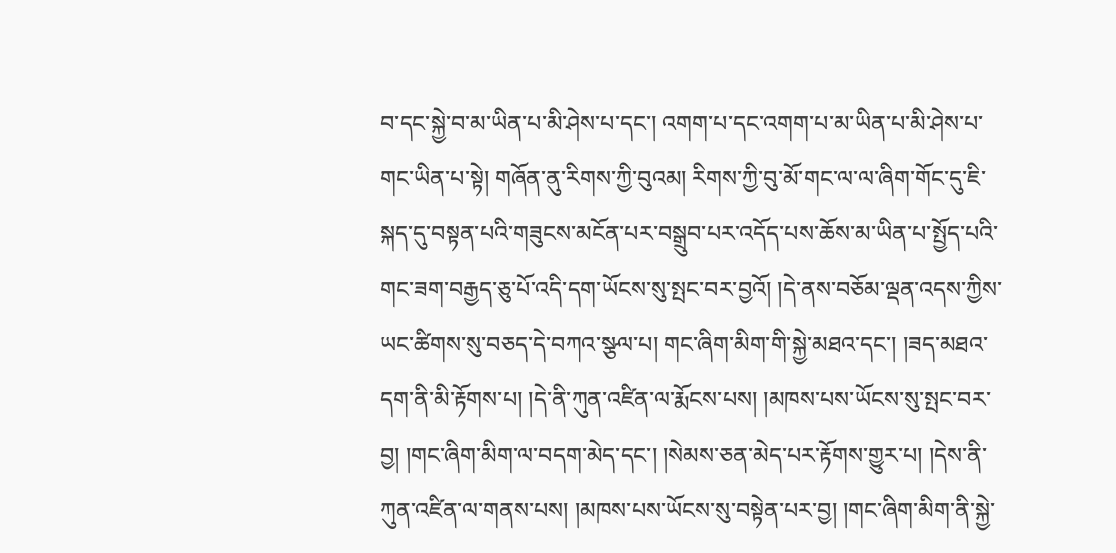བ་དང་སྐྱེ་བ་མ་ཡིན་པ་མི་ཤེས་པ་དང་། འགག་པ་དང་འགག་པ་མ་ཡིན་པ་མི་ཤེས་པ་གང་ཡིན་པ་སྟེ། གཞོན་ནུ་རིགས་ཀྱི་བུའམ། རིགས་ཀྱི་བུ་མོ་གང་ལ་ལ་ཞིག་གོང་དུ་ཇི་སྐད་དུ་བསྟན་པའི་གཟུངས་མངོན་པར་བསྒྲུབ་པར་འདོད་པས་ཆོས་མ་ཡིན་པ་སྤྱོད་པའི་གང་ཟག་བརྒྱད་ཅུ་པོ་འདི་དག་ཡོངས་སུ་སྤང་བར་བྱའོ། །དེ་ནས་བཅོམ་ལྡན་འདས་ཀྱིས་ཡང་ཚིགས་སུ་བཅད་དེ་བཀའ་སྩལ་པ། གང་ཞིག་མིག་གི་སྐྱེ་མཐའ་དང་། །ཟད་མཐའ་དག་ནི་མི་རྟོགས་པ། །དེ་ནི་ཀུན་འཛིན་ལ་རྨོངས་པས། །མཁས་པས་ཡོངས་སུ་སྤང་བར་བྱ། །གང་ཞིག་མིག་ལ་བདག་མེད་དང་། །སེམས་ཅན་མེད་པར་རྟོགས་གྱུར་པ། །དེས་ནི་ཀུན་འཛིན་ལ་གནས་པས། །མཁས་པས་ཡོངས་སུ་བསྟེན་པར་བྱ། །གང་ཞིག་མིག་ནི་སྐྱེ་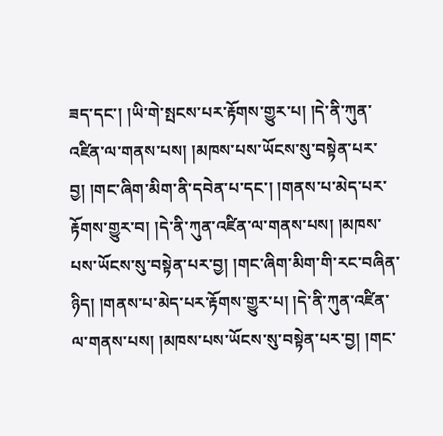ཟད་དང་། །ཡི་གེ་སྤངས་པར་རྟོགས་གྱུར་པ། །དེ་ནི་ཀུན་འཛིན་ལ་གནས་པས། །མཁས་པས་ཡོངས་སུ་བསྟེན་པར་བྱ། །གང་ཞིག་མིག་ནི་དབེན་པ་དང་། །གནས་པ་མེད་པར་རྟོགས་གྱུར་བ། །དེ་ནི་ཀུན་འཛིན་ལ་གནས་པས། །མཁས་པས་ཡོངས་སུ་བསྟེན་པར་བྱ། །གང་ཞིག་མིག་གི་རང་བཞིན་ཉིད། །གནས་པ་མེད་པར་རྟོགས་གྱུར་པ། །དེ་ནི་ཀུན་འཛིན་ལ་གནས་པས། །མཁས་པས་ཡོངས་སུ་བསྟེན་པར་བྱ། །གང་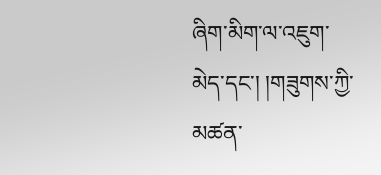ཞིག་མིག་ལ་འཇུག་མེད་དང་། །གཟུགས་ཀྱི་མཚན་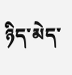ཉིད་མེད་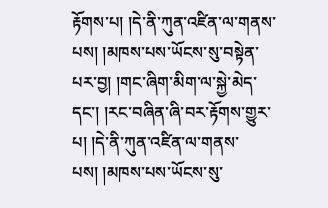རྟོགས་པ། །དེ་ནི་ཀུན་འཛིན་ལ་གནས་པས། །མཁས་པས་ཡོངས་སུ་བསྟེན་པར་བྱ། །གང་ཞིག་མིག་ལ་སྐྱེ་མེད་དང་། །རང་བཞིན་ཞི་བར་རྟོགས་གྱུར་པ། །དེ་ནི་ཀུན་འཛིན་ལ་གནས་པས། །མཁས་པས་ཡོངས་སུ་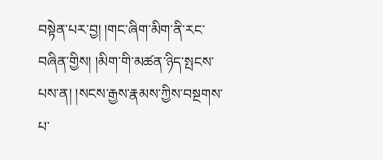བསྟེན་པར་བྱ། །གང་ཞིག་མིག་ནི་རང་བཞིན་གྱིས། །མིག་གི་མཚན་ཉིད་སྤངས་པས་ན། །སངས་རྒྱས་རྣམས་ཀྱིས་བསྔགས་པ་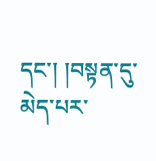དང་། །བསྟན་དུ་མེད་པར་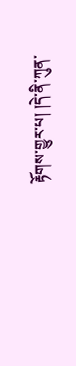རྟོགས་གྱུར་པ། །དེ་ནི་ཀུན་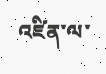འཛིན་ལ་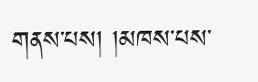གནས་པས། །མཁས་པས་